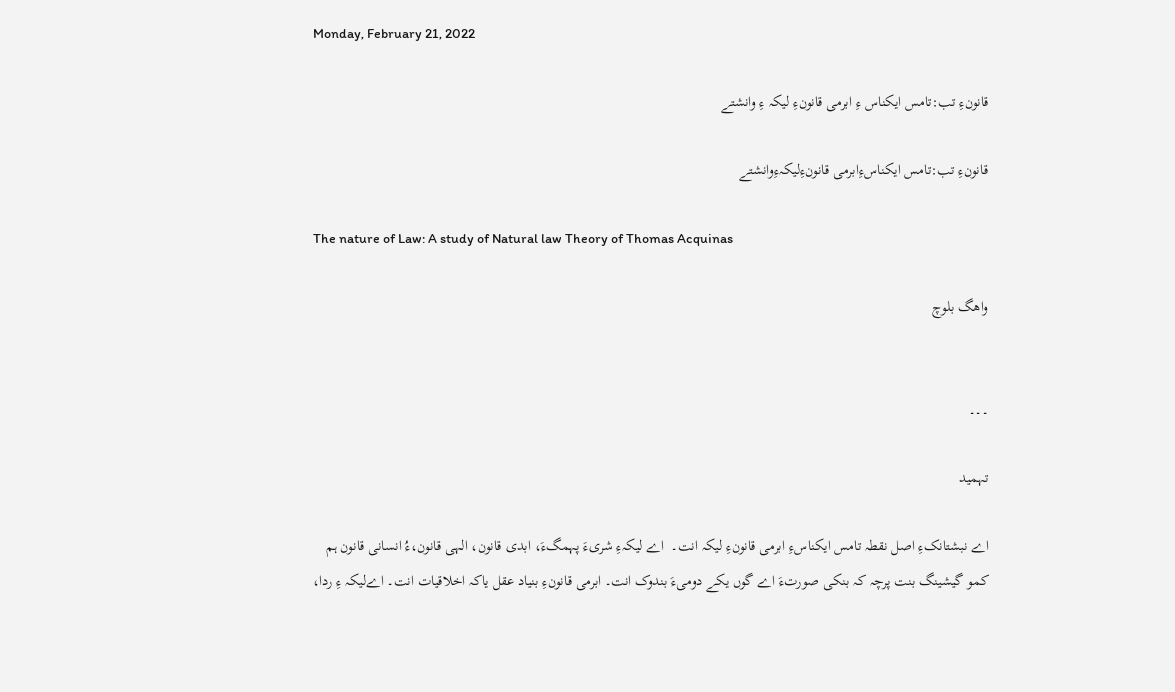Monday, February 21, 2022

قانونءِ تب:تامس ایکناس ءِ ابرمی قانونءِ لیکہ ءِ وانشتے

قانونءِ تب:تامس ایکناسءِابرمی قانونءِلیکہءِوانشتے

The nature of Law: A study of Natural law Theory of Thomas Acquinas

واھگ بلوچ


۔۔۔

تہمید

اے نبشتانکءِ اصل نقطہ تامس ایکناسءِ ابرمی قانونءِ لیکہ انت۔  اے لیکہءِ شریءَ پہمگءَ، ابدی قانون، الہی قانون،ءُ انسانی قانون ہم کمو گیشینگ بنت پرچہ کہ بنکی صورتءَ اے گوں یکے دومیءَ بندوک انت۔ ابرمی قانونءِ بنیاد عقل یاکہ اخلاقیات انت۔ اےلیکہ ءِ ردا،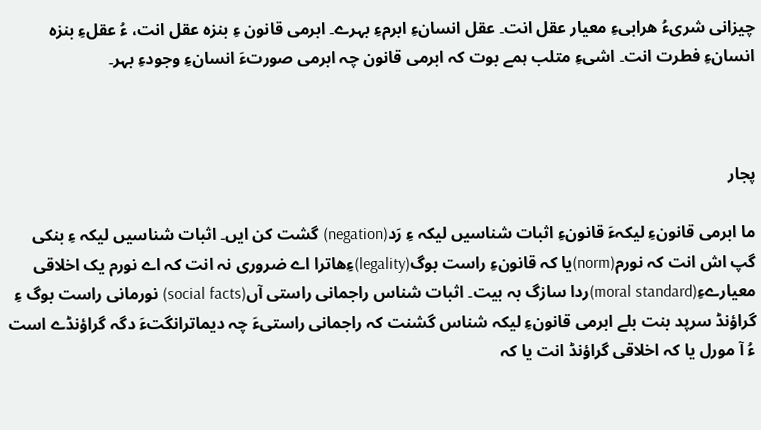چیزانی شریءُ ھرابیءِ معیار عقل انت۔ عقل انسانءِ ابرمءِ بہرے۔ ابرمی قانون ءِ بنزہ عقل انت، ءُ عقلءِ بنزہ انسانءِ فطرت انت۔ اشیءِ متلب ہمے بوت کہ ابرمی قانون چہ ابرمی صورتءَ انسانءِ وجودءِ بہر۔



پجار

ما ابرمی قانونءِ لیکہءَ قانونءِ اثبات شناسیں لیکہ ءِ رَد(negation) گشت کن ایں۔ اثبات شناسیں لیکہ ءِ بنکی گپ اش انت کہ نورم(norm)یا کہ قانونءِ راست بوگ(legality)ءِھاترا اے ضروری نہ انت کہ اے نورم یک اخلاقی معیارےءِ(moral standard)ردا سازگ بہ بیت۔ اثبات شناس راجمانی راستی آں(social facts) نورمانی راست بوگ ءِ گراؤنڈ سرپد بنت بلے ابرمی قانونءِ لیکہ شناس گشنت کہ راجمانی راستیءَ چہ دیماترانگتءَ دگہ گراؤنڈے است ءُ آ مورل یا کہ اخلاقی گراؤنڈ انت یا کہ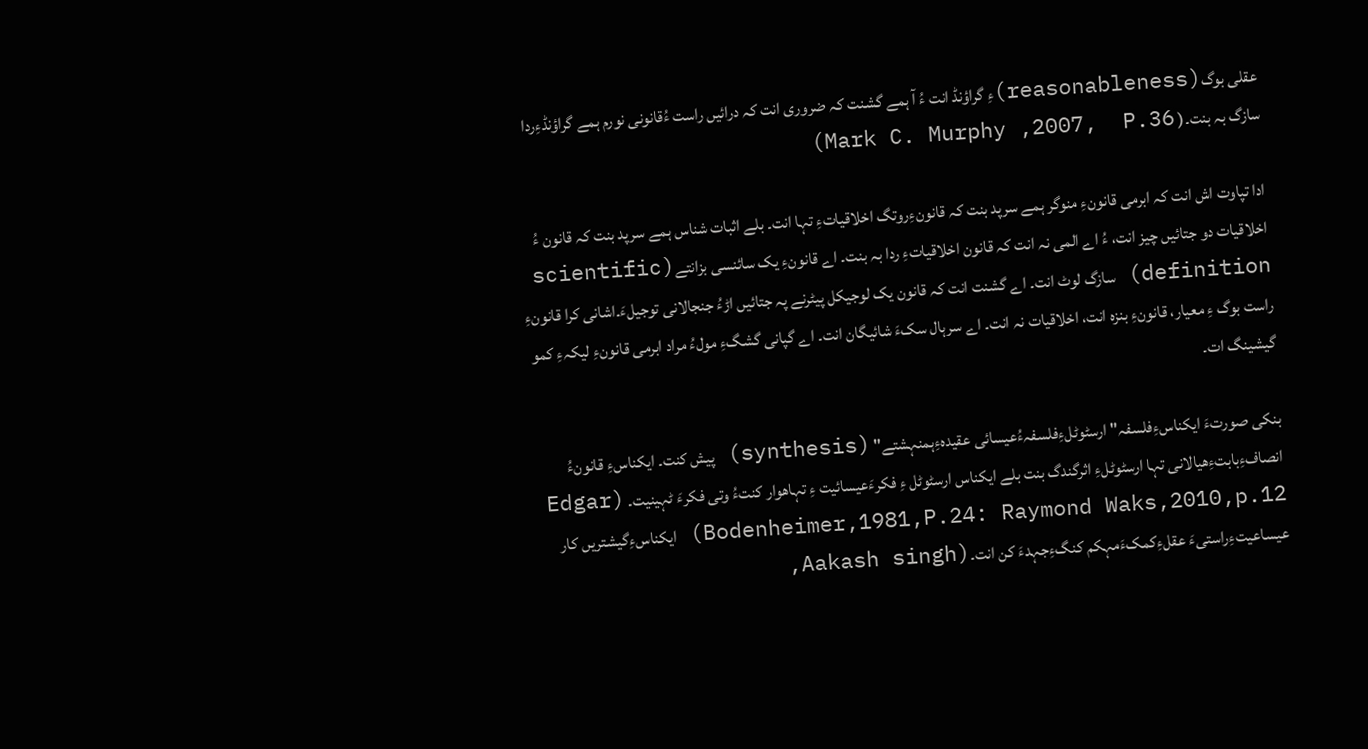عقلی بوگ(reasonableness)ءِ گراؤنڈ انت ءُ آ ہمے گشنت کہ ضروری انت کہ درائیں راست ءُقانونی نورم ہمے گراؤنڈءِردا سازگ بہ بنت۔( Mark C. Murphy ,2007,  P.36)

ادا تپاوت اش انت کہ ابرمی قانونءِ منوگر ہمے سرپد بنت کہ قانونءِروتگ اخلاقیاتءِ تہا انت۔ بلے اثبات شناس ہمے سرپد بنت کہ قانون ءُ اخلاقیات دو جتائیں چیز انت، ءُ اے المی نہ انت کہ قانون اخلاقیاتءِ ردا بہ بنت۔ اے قانونءِ یک سائنسی بزانتے(scientific definition) سازگ لوٹ انت۔ اے گشنت انت کہ قانون یک لوجیکل پیٹرنے پہ جتائیں اڑءُ جنجالانی توجیلءَ۔اشانی کرا قانونءِ راست بوگ ءِ معیار، قانونءِ بنزہ انت، اخلاقیات نہ انت۔ اے سرہال سکءَ شائیگان انت۔ اے گپانی گشگءِ مولءُ مراد ابرمی قانونءِ لیکہءِ کمو گیشینگ ات۔

بنکی صورتءَ ایکناسءِفلسفہ" ارسٹوٹلءِفلسفہءُعیسائی عقیدہءِہمنہشتے" (synthesis) پیش کنت۔ ایکناسءِ قانونءُ انصافءِبابتءِھیالانی تہا ارسٹوٹلءِ اثرگندگ بنت بلے ایکناس ارسٹوٹل ءِ فکرءَعیسائیت ءِ تہاھوار کنتءُ وتی فکرءَ ٹہینیت۔ (Edgar Bodenheimer,1981,P.24: Raymond Waks,2010,p.12) ایکناسءِگیشتریں کار عیساعیتءِراستیءَ عقلءِکمکءَمہکم کنگءِجہدءَ کن انت۔(Aakash singh,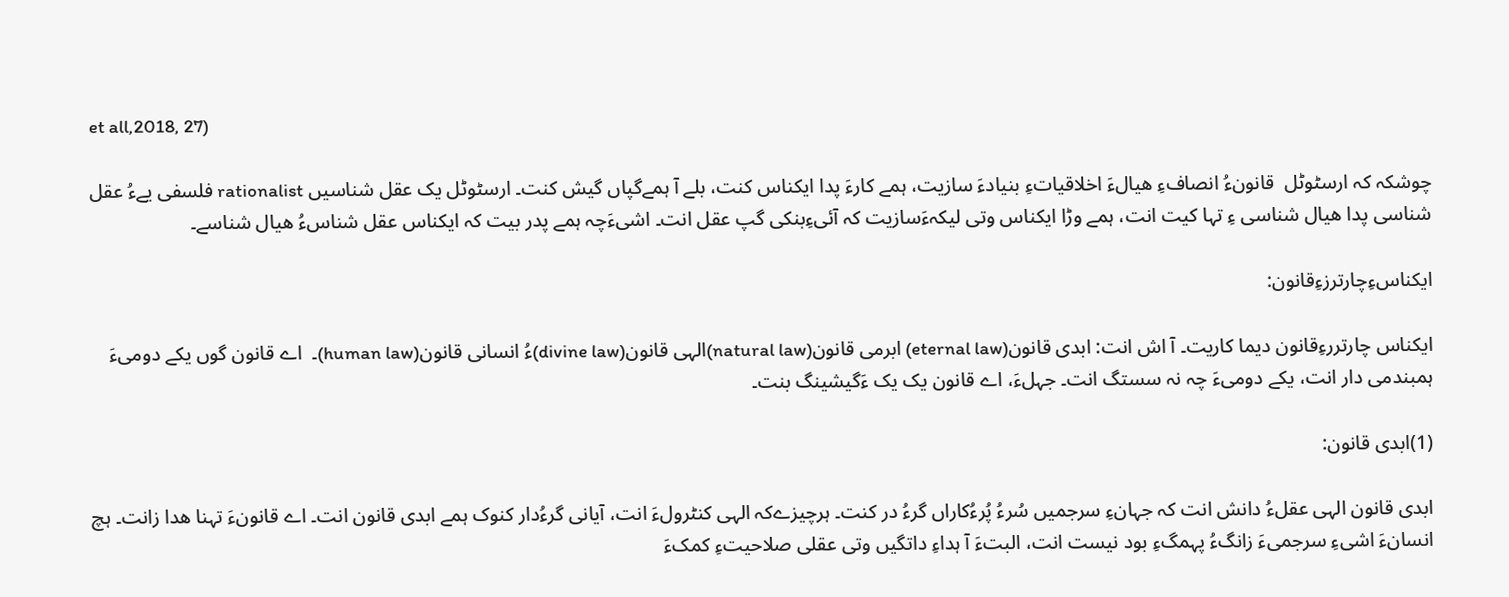et all,2018, 27)

چوشکہ کہ ارسٹوٹل  قانونءُ انصافءِ ھیالءَ اخلاقیاتءِ بنیادءَ سازیت، ہمے کارءَ پدا ایکناس کنت، بلے آ ہمےگپاں گیش کنت۔ ارسٹوٹل یک عقل شناسیں rationalist فلسفی یےءُ عقل شناسی پدا ھیال شناسی ءِ تہا کیت انت، ہمے وڑا ایکناس وتی لیکہءَسازیت کہ آئیءِبنکی گپ عقل انت۔ اشیءَچہ ہمے پدر بیت کہ ایکناس عقل شناسءُ ھیال شناسے۔

ایکناسءِچارترزءِقانون:

ایکناس چارتررءِقانون دیما کاریت۔ آ اش انت: ابدی قانون(eternal law) ابرمی قانون(natural law)الہی قانون(divine law)ءُ انسانی قانون(human law)۔  اے قانون گوں یکے دومیءَ ہمبندمی دار انت، یکے دومیءَ چہ نہ سستگ انت۔ جہلءَ، اے قانون یک یک ءَگیشینگ بنت۔

(1)ابدی قانون:

ابدی قانون الہی عقلءُ دانش انت کہ جہانءِ سرجمیں سُرءُ پُرءُکاراں گرءُ در کنت۔ ہرچیزےکہ الہی کنٹرولءَ انت، آیانی گرءُدار کنوک ہمے ابدی قانون انت۔ اے قانونءَ تہنا ھدا زانت۔ ہچ انسانءَ اشیءِ سرجمیءَ زانگءُ پہمگءِ بود نیست انت، البتءَ آ ہداءِ داتگیں وتی عقلی صلاحیتءِ کمکءَ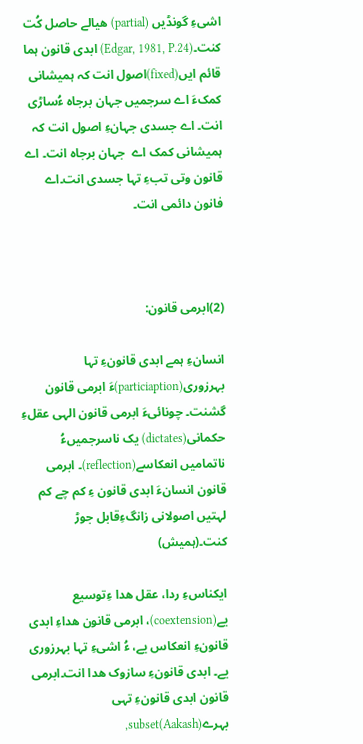اشیءِ گونڈیں (partial) ھیالے حاصل کُت کنت۔(Edgar, 1981, P.24) ابدی قانون ہما قائم ایں(fixed)اصول انت کہ ہمیشانی کمکءَ اے سرجمیں جہان برجاہ ءُساڑی انت۔ اے جسدی جہانءِ اصول انت کہ ہمیشانی کمک اے  جہان برجاہ انت۔ اے قانون وتی تبءِ تہا جسدی انت۔اے فانون دائمی انت۔



(2)ابرمی قانون:

انسانءِ ہمے ابدی قانونءِ تہا بہرزوری(particiaption)ءَ ابرمی قانون گشنت۔ چونائیءَ ابرمی قانون الہی عقلءِ حکمانی(dictates) یک ناسرجمیںءُ ناتمامیں انعکاسے(reflection)۔ ابرمی قانون انسانءَ ابدی قانون ءِ کم چے کم لہتیں اصولانی زانگءِقابل جوڑ کنت۔(ہمیش)

ایکناسءِ ردا، عقل ھدا ءِتوسیع یے(coextension)، ابرمی قانون ھداءِ ابدی قانونءِ انعکاس یے، ءُ اشیءِ تہا بہرزوری یے۔ ابدی قانونءِ سازوک ھدا انت۔ابرمی قانون ابدی قانونءِ تہی بہرے(subset(Aakash,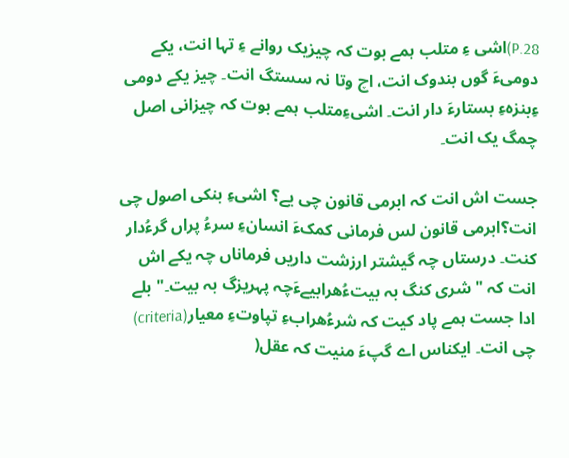P.28)اشی ءِ متلب ہمے بوت کہ چیزیک روانے ءِ تہا انت، یکے دومیءَ گوں بندوک انت، اچ وتا نہ سستگ انت۔ چیز یکے دومی ءِبنزہءِ بستارءَ دار انت۔ اشیءِمتلب ہمے بوت کہ چیزانی اصل چمگ یک انت۔

جست اش انت کہ ابرمی قانون چی یے؟ اشیءِ بنکی اصول چی انت؟ابرمی قانون لس فرمانی کمکءَ انسانءِ سرءُ پراں گرءُدار کنت۔ درستاں چہ گیشتر ارزشت داریں فرماناں چہ یکے اش انت کہ " شری کنگ بہ بیتءُھرابیےءَچہ پہریزگ بہ بیت۔" بلے ادا جست ہمے پاد کیت کہ شرءُھرابءِ تپاوتءِ معیار(criteria) چی انت۔ ایکناس اے گپءَ منیت کہ عقل(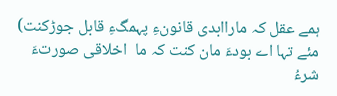ہمے عقل کہ ماراابدی قانونءِ پہمگءِ قابل جوڑکنت) مئے تہا اے بودءَ مان کنت کہ ما  اخلاقی صورتءَ شرءُ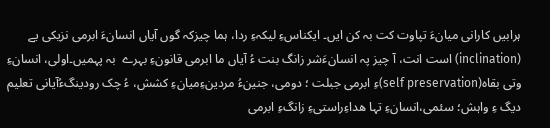ہرابیں کارانی میانءَ تپاوت کت بہ کن ایں۔ ایکناسءِ لیکہءِ ردا، ہما چیزکہ گوں آیاں انسانءَ ابرمی نزیکی یے (inclination) است انت، آ چیز پہ انسانءَشر زانگ بنت ءُ آیاں ما ابرمی قانونءِ بہرے  بہ پہمیں۔اولی، انسانءِ وتی بقاہ(self preservation)ءِ ابرمی جبلت ؛ دومی، جنینءُ مردینءِمیانءِ کشش، ءُ چک رودینگءُآیانی تعلیم دیگ ءِ واہش؛ سئمی،انسانءِ تہا ھداءِراستیءِ زانگءِ ابرمی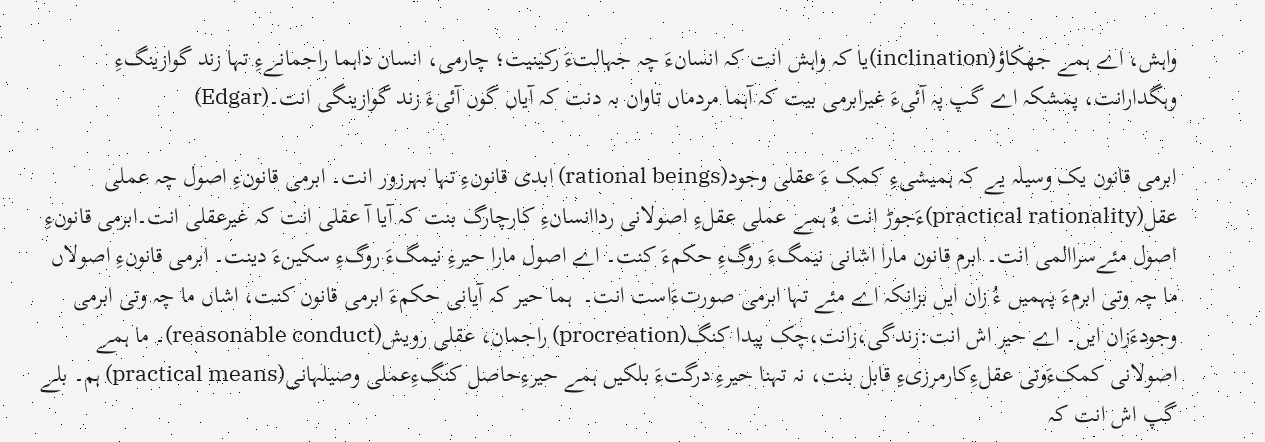واہش، اے ہمے جھکاؤ(inclination)یا کہ واہش انت کہ انسانءَ چہ جہالتءَ رکینیت؛ چارمی، انسان داہما راجمانےءِ تہا زند گوازینگءِ وہگدارانت، پمشکہ اے گپ پہ آئیءَ غیرابرمی بیت کہ آہما مردماں تاوان بہ دنت کہ آیاں گوں آئیءَ زند گوازینگی انت۔(Edgar)

ابرمی قانون یک وسیلہ یے کہ ہمیشیءِ کمک ءَ عقلی وجود(rational beings) ابدی قانونءِ تہا بہرزور انت۔ ابرمی قانونءِ اصول چہ عملی عقل(practical rationality)ءَجوڑ انت ءُ ہمے عملی عقلءِ اصولانی رداانسانءِ کارچارگ بنت کہ آیا آ عقلی انت کہ غیرعقلی انت۔ابرمی قانونءِ اصول مئےسراالمی انت۔ ابرم قانون مارا اشانی نیمگءَ روگءِ حکمءَ کنت۔ اے اصول مارا حیرءِ نیمگءَ روگءِ سکینءَ دینت۔ ابرمی قانونءِ اصولاں ما چہ وتی ابرمءَ پہمیں ءُ زان ایں بزانکہ اے مئے تہا ابرمی صورتءَاست انت۔  ہما حیر کہ آیانی حکمءَ ابرمی قانون کنت، اشاں ما چہ وتی ابرمی وجودءَزان ایں۔ اے حیر اش انت:زندگی،زانت،چک پیدا کنگ(procreation) راجمان، عقلی رویش(reasonable conduct)۔ ما ہمے اصولانی کمکءَوتی عقلءِکارمرزیءِ قابل بنت، نہ تہنا حیرءِ درگتءَ بلکیں ہمے حیرءِحاصل کنگءِعملی وصیلہانی(practical means) ہم۔ بلے گپ اش انت کہ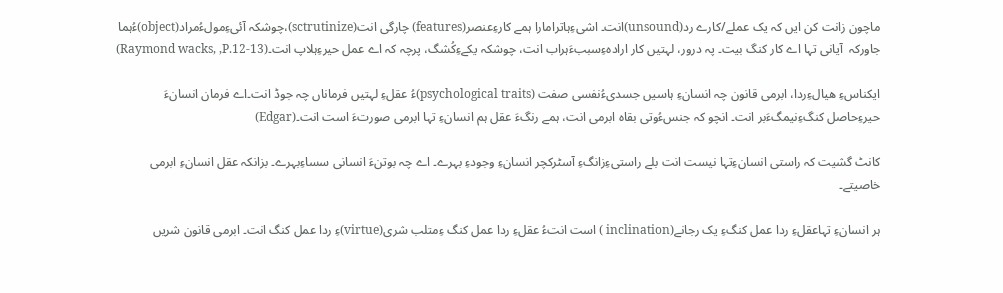ماچون زانت کن ایں کہ یک عملے/کارے رد(unsound)انت۔ اشیءِہاترامارا ہمے کارءِعنصر(features) چارگی انت(sctrutinize)،چوشکہ آئیءِمولءُمراد(object)ءُہما جاورکہ  آیانی تہا اے کار کنگ بیت۔ پہ درور، لہتیں کار ارادہءِسببءَہراب انت، چوشکہ یکےءِکُشگ، پرچہ کہ اے عمل حیرءِہلاپ انت۔(Raymond wacks, ,P.12-13)

ایکناسءِ ھیالءِردا، ابرمی قانون چہ انسانءِ ہاسیں جسدیءُنفسی صفت (psychological traits)ءُ عقلءِ لہتیں فرماناں چہ جوڈ انت۔اے فرمان انسانءَ حیرءِحاصل کنگءِنیمگءَبر انت۔ انچو کہ جنسءُوتی بقاہ ابرمی انت، ہمے رنگءَ عقل ہم انسانءِ تہا ابرمی صورتءَ است انت۔(Edgar)

کانٹ گشیت کہ راستی انسانءِتہا نیست انت بلے راستیءِزانگءِ آسٹرکچر انسانءِ وجودءِ بہرے۔ اے چہ بوتنءَ انسانی سساءِبہرے۔ بزانکہ عقل انسانءِ ابرمی  خاصیتے۔

ہر انسانءِ تہاعقلءِ ردا عمل کنگءِ یک رجانے(inclination ) است انتءُ عقلءِ ردا عمل کنگ ءِمتلب شری(virtue)ءِ ردا عمل کنگ انت۔ ابرمی قانون شریں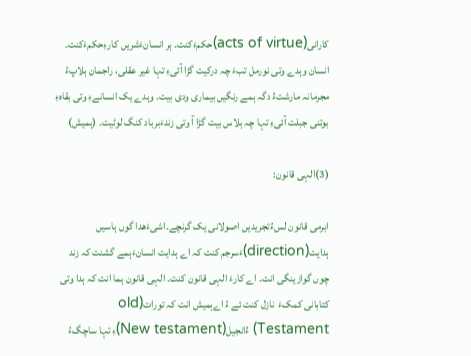کارانی(acts of virtue)حکمءَکنت۔ ہر انسانءَشریں کارءِحکمءَکنت۔ انسان وہدے وتی نورمل تبءَ چہ درکیت گڑا آئیءِ تہا غیر عقلی، راجمان ہلاپءُ مجرمانہ مارشتءُ دگہ ہمے رنگیں بیماری ودی بیت۔ وہدے یک انسانےءِ وتی بقاہءِ بوتنی جبلت آئیءِ تہا چہ ہلاس بیت گڑا آ وتی زندءَبرباد کنگ لوٹیت۔ (ہمیش)

(3)الہی قانون:

ابرمی قانون لسءُتجریدیں اصولانی یک گرنچے۔اشیءَھدا گوں ہاسیں ہدایت(direction)ءَسرجم کنت کہ اے ہدایت انسانءَہمے گشنت کہ زند چوں گوازینگی انت۔ اے کارءَ الہی قانون کنت۔ الہی قانون ہما انت کہ ہدا وتی کتابانی کمکءَ  نازل کنت ئے ءُ اےہمیش انت کہ تورات(old Testament) ءُانجیل(New testament)ءِ تہا ساچگءُ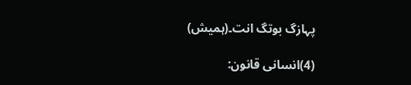پہازگ بوتگ انت۔(ہمیش)

(4)انسانی قانون: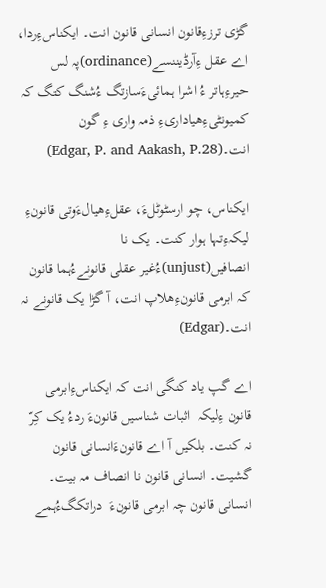گڑی ترزءِقانون انسانی قانون انت۔ ایکناسءِردا، اے عقل ءِآرڈیننسے(ordinance)پہ لس حیرءِہاتر ءُ اشرا ہمائیءَسازتگ ءُشنگ کتگ کہ کمیونٹیءِھیاداریءِ ذمہ واری ءِ گون انت۔(Edgar, P. and Aakash, P.28)

ایکناس، چو ارسٹوٹلءَ، عقلءِھیالءَوتی قانونءِ لیکہءِتہا ہوار کنت۔ یک نا انصافیں(unjust)ءُغیر عقلی قانونےءُہما قانون کہ ابرمی قانونءِھلاپ انت، آ گڑا یک قانونے نہ انت۔(Edgar)

اے گپ یاد کنگی انت کہ ایکناسءِابرمی قانون ءِلیکہ  اثبات شناسیں قانونءَ ردءُ یک کِرّ نہ کنت۔ بلکیں آ اے قانونءَانسانی قانون گشیت۔ انسانی قانون نا انصاف مہ بیت۔ انسانی قانون چہ ابرمی قانونءَ  دراتکگءُہمے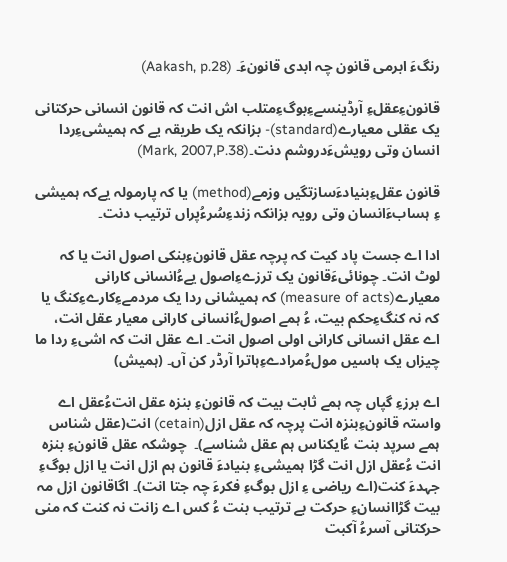رنگءَ ابرمی قانون چہ ابدی قانونءَ۔ (Aakash, p.28)

قانونءِعقلءِ آرڈینسےءِبوگءِمتلب اش انت کہ قانون انسانی حرکتانی یک عقلی معیارے(standard)- بزانکہ یک طریقہ یے کہ ہمیشیءِردا انسان وتی رویشءَدروشم دنت۔(Mark, 2007,P.38)

قانون عقلءِبنیادءَسازتگیں وزمے(method) یا کہ پارمولہ یےکہ ہمیشی ءِ ہسابءَانسان وتی رویہ بزانکہ زندءِسُرءُپراں ترتیب دنت۔

ادا اے جست پاد کیت کہ پرچہ عقل قانونءِبنکی اصول انت یا کہ لوٹ انت۔ چونائیءَقانون یک ترزےءِاصول یےءُانسانی کارانی معیارے(measure of acts) کہ ہمیشانی ردا یک مردمےءِکارےءِکنگ یا کہ نہ کنگءِحکم بیت، ءُ ہمے اصولءُانسانی کارانی معیار عقل انت، اے عقل انسانی کارانی اولی اصول انت۔ اے عقل انت کہ اشیءِ ردا ما چیزاں یک ہاسیں مولءُمرادےءِہاترا آرڈر کن آں۔ (ہمیش)

اے برزءِ گپاں چہ ہمے ثابت بیت کہ قانونءِ بنزہ عقل انتءُعقل اے واستہ قانونءِبنزہ انت پرچہ کہ عقل ازل(cetain) انت(عقل شناس ہمے سرپد بنت ءُایکناس ہم عقل شناسے)۔  چوشکہ عقل قانونءِ بنزہ انت ءُعقل ازل انت گڑا ہمیشیءِ بنیادءَ قانون ہم ازل انت یا ازل بوگءِ جہدءَ کنت(اے ریاضی ءِ ازل بوگءِ فکرءَ چہ جتا انت)۔ اگاقانون ازل مہ بیت گڑاانسانءِ حرکت بے ترتیب بنت ءُ کس اے زانت نہ کنت کہ منی حرکتانی آسرءُ آکبت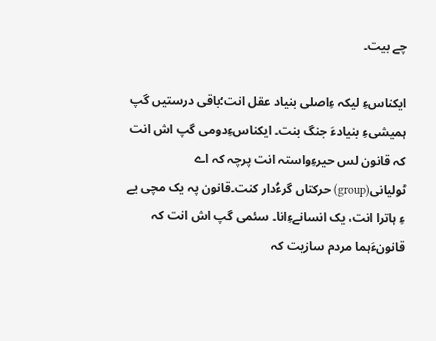چے بیت۔

ایکناسءِ لیکہ ءِاصلی بنیاد عقل انت؛باقی درستیں گپ ہمیشیءِ بنیادءَ جنگ بنت۔ ایکناسءِدومی گپ اش انت کہ قانون لس حیرءِواستہ انت پرچہ کہ اے ٹولیانی(group) حرکتاں گرءُدار کنت۔قانون پہ یک مچی یے ءِ ہاترا انت، یک انسانےءِانا۔ سئمی گپ اش انت کہ قانونءَہما مردم سازیت کہ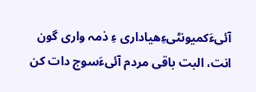آئیءَکمیونٹیءِھیاداری ءِ ذمہ واری گون انت، البت باقی مردم آئیءَسوج دات کن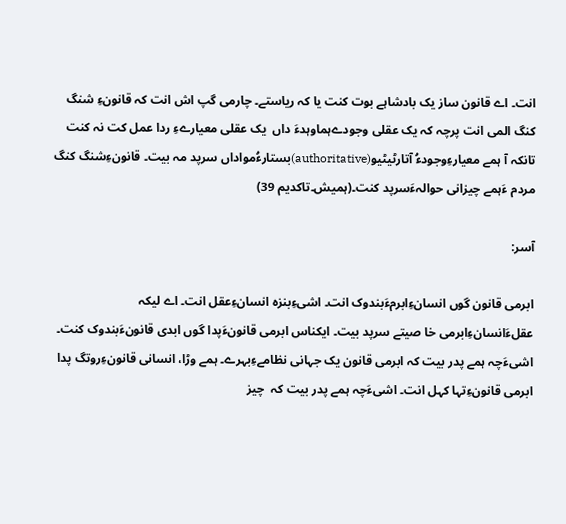انت۔ اے قانون ساز یک بادشاہے بوت کنت یا کہ ریاستے۔ چارمی گپ اش انت کہ قانونءِ شنگ کنگ المی انت پرچہ کہ یک عقلی وجودےہماوہدءَ داں  یک عقلی معیارےءِ ردا عمل کت نہ کنت تانکہ آ ہمے معیارءِوجودءُ آتارٹیٹیو(authoritative)بستارءُمواداں سرپد مہ بیت۔ قانونءِشنگ کنگ مردم ءَہمے چیزانی حوالہءَسرپد کنت۔(ہمیش۔تاکدیم 39)

آسر:

ابرمی قانون گوں انسانءِابرمءَبندوک انت۔ اشیءِبنزہ انسانءِعقل انت۔ اے لیکہ عقلءَانسانءِابرمی خا صیتے سرپد بیت۔ ایکناس ابرمی قانونءَپدا گوں ابدی قانونءَبندوک کنت۔ اشیءَچہ ہمے پدر بیت کہ ابرمی قانون یک جہانی نظامےءِبہرے۔ ہمے وڑا، انسانی قانونءِروتگ پدا ابرمی قانونءِتہا کہل انت۔ اشیءَچہ ہمے پدر بیت کہ  چیز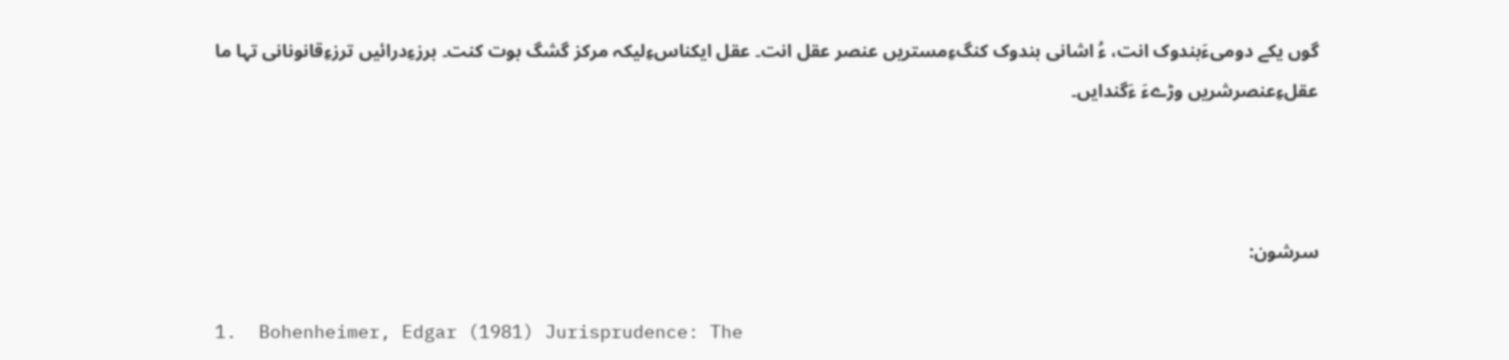گوں یکے دومیءَبندوک انت، ءُ اشانی بندوک کنگءِمستریں عنصر عقل انت۔ عقل ایکناسءِلیکہ مرکز گشگ بوت کنت۔ برزءِدرائیں ترزءِقانونانی تہا ما عقلءِعنصرشریں وڑےءَ ءَگندایں۔



سرشون:

1.  Bohenheimer, Edgar (1981) Jurisprudence: The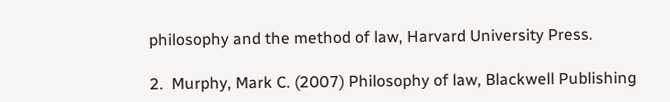philosophy and the method of law, Harvard University Press.

2.  Murphy, Mark C. (2007) Philosophy of law, Blackwell Publishing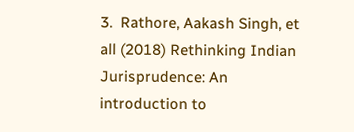3.  Rathore, Aakash Singh, et all (2018) Rethinking Indian Jurisprudence: An introduction to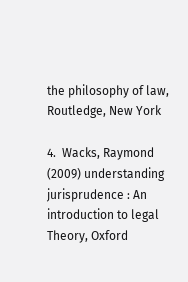the philosophy of law, Routledge, New York

4.  Wacks, Raymond (2009) understanding jurisprudence : An introduction to legal Theory, Oxford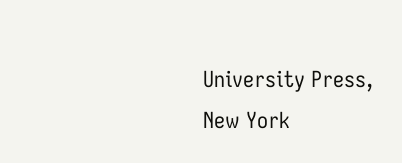University Press, New York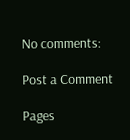No comments:

Post a Comment

Pages